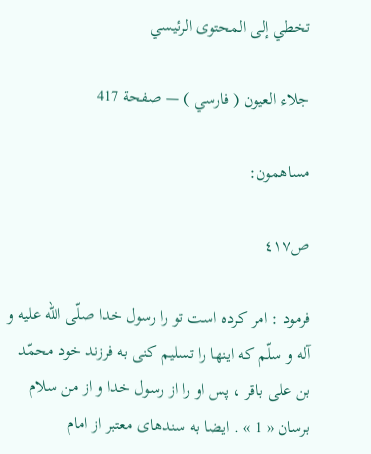تخطي إلى المحتوى الرئيسي

جلاء العيون ( فارسي ) — صفحة 417

مساهمون:

ص٤١٧

فرمود : امر كرده است تو را رسول خدا صلّى اللّه عليه و آله و سلّم كه اينها را تسليم كنى به فرزند خود محمّد بن على باقر ، پس او را از رسول خدا و از من سلام برسان « 1 » . ايضا به سندهاى معتبر از امام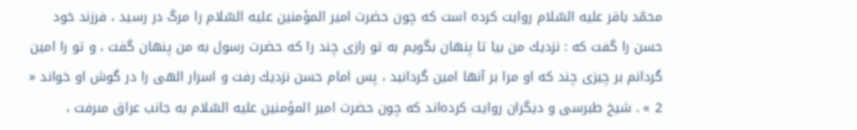محمّد باقر عليه السّلام روايت كرده است كه چون حضرت امير المؤمنين عليه السّلام را مرگ در رسيد ، فرزند خود حسن را گفت كه : نزديك من بيا تا پنهان بگويم به تو رازى چند را كه حضرت رسول به من پنهان گفت ، و تو را امين گردانم بر چيزى چند كه او مرا بر آنها امين گردانيد ، پس امام حسن نزديك رفت و اسرار الهى را در گوش او خواند « 2 » . شيخ طبرسى و ديگران روايت كرده‌اند كه چون حضرت امير المؤمنين عليه السّلام به جانب عراق مىرفت ،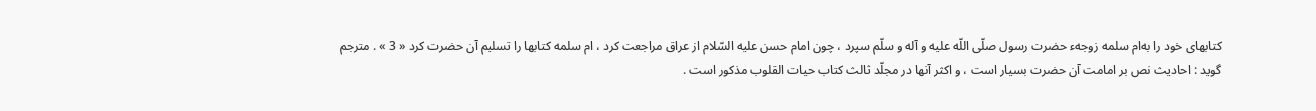كتابهاى خود را به‌ام سلمه زوجهء حضرت رسول صلّى اللّه عليه و آله و سلّم سپرد ، چون امام حسن عليه السّلام از عراق مراجعت كرد ، ام سلمه كتابها را تسليم آن حضرت كرد « 3 » . مترجم گويد : احاديث نص بر امامت آن حضرت بسيار است ، و اكثر آنها در مجلّد ثالث كتاب حيات القلوب مذكور است .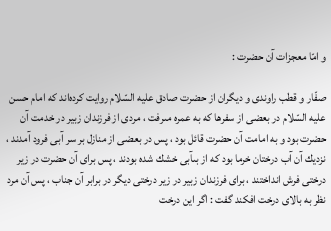و امّا معجزات آن حضرت :

صفّار و قطب راوندى و ديگران از حضرت صادق عليه السّلام روايت كرده‌اند كه امام حسن عليه السّلام در بعضى از سفرها كه به عمره مىرفت ، مردى از فرزندان زبير در خدمت آن حضرت بود و به امامت آن حضرت قائل بود ، پس در بعضى از منازل بر سر آبى فرود آمدند ، نزديك آن آب درختان خرما بود كه از بىآبى خشك شده بودند ، پس براى آن حضرت در زير درختى فرش انداختند ، براى فرزندان زبير در زير درختى ديگر در برابر آن جناب ، پس آن مرد نظر به بالاى درخت افكند گفت : اگر اين درخت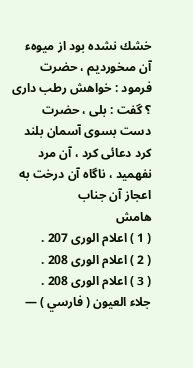خشك نشده بود از ميوهء آن مىخورديم ، حضرت فرمود : خواهش رطب دارى ؟ گفت : بلى ، حضرت دست بسوى آسمان بلند كرد دعائى كرد ، آن مرد نفهميد ، ناگاه آن درخت به اعجاز آن جناب
هامش
( 1 ) اعلام الورى 207 .
( 2 ) اعلام الورى 208 .
( 3 ) اعلام الورى 208 .
جلاء العيون ( فارسي ) —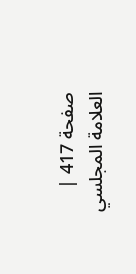صفحة 417 | العلامة المجلسي